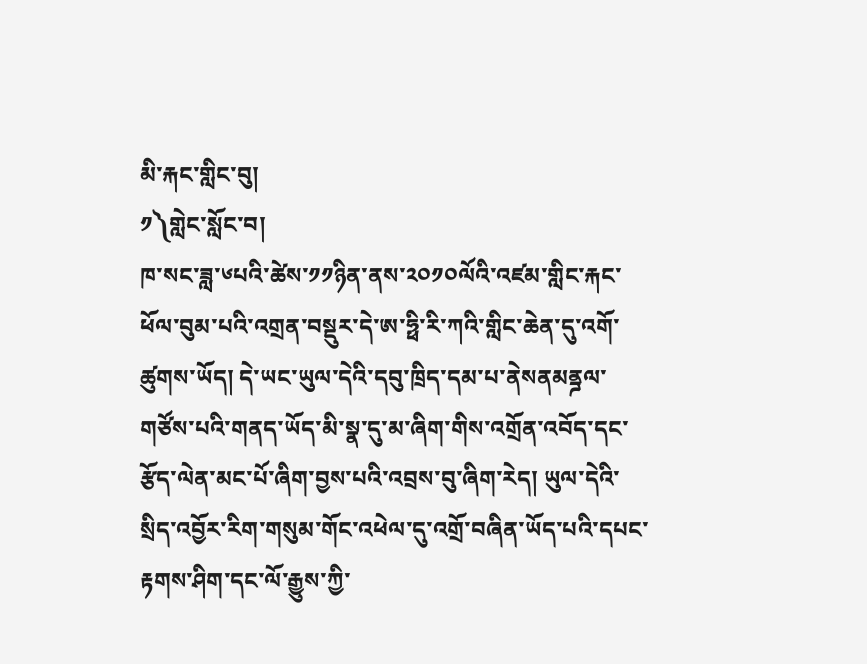མི་རྐང་གླིང་བུ།
༡༽གླེང་སློང་བ།
ཁ་སང་ཟླ་༦པའི་ཚེས་༡༡ཉིན་ནས་༢༠༡༠ལོའི་འཛམ་གླིང་རྐང་ཕོལ་བུམ་པའི་འགྲན་བསྡུར་དེ་ཨ་ཧྥི་རི་ཀའི་གླིང་ཆེན་དུ་འགོ་ཚུགས་ཡོད། དེ་ཡང་ཡུལ་དེའི་དབུ་ཁྲིད་དམ་པ་ནེསནམནྜལ་གཙོས་པའི་གནད་ཡོད་མི་སྣ་དུ་མ་ཞིག་གིས་འགྲོན་འབོད་དང་རྩོད་ལེན་མང་པོ་ཞིག་བྱས་པའི་འབྲས་བུ་ཞིག་རེད། ཡུལ་དེའི་སྲིད་འབྱོར་རིག་གསུམ་གོང་འཕེལ་དུ་འགྲོ་བཞིན་ཡོད་པའི་དཔང་རྟགས་ཤིག་དང་ལོ་རྒྱུས་ཀྱི་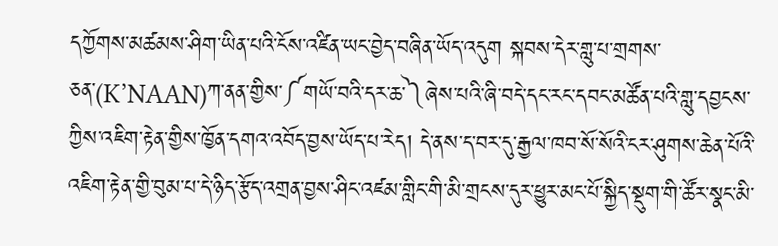དཀྱོགས་མཚམས་ཤིག་ཡིན་པའི་ངོས་འཛིན་ཡང་བྱེད་བཞིན་ཡོད་འདུག སྐབས་དེར་གླུ་པ་གྲགས་ཅན་(K’NAAN)ཀ་ནན་གྱིས་༼གཡོ་བའི་དར་ཆ་༽ཞེས་པའི་ཞི་བདེ་དང་རང་དབང་མཚོན་པའི་གླུ་དབྱངས་ཀྱིས་འཇིག་རྟེན་གྱིས་ཁྱོན་དགའ་འབོད་བྱས་ཡོད་པ་རེད། དེ་ནས་ད་བར་དུ་རྒྱལ་ཁབ་སོ་སོའི་ངར་ཤུགས་ཆེན་པོའི་འཇིག་རྟེན་གྱི་བུམ་པ་དེ་ཉིད་རྩོད་འགྲན་བྱས་ཤིང་འཛམ་གླིང་གི་མི་གྲངས་དུར་ཕྱུར་མང་པོ་སྐྱིད་སྡུག་གི་ཚོར་སྣང་མི་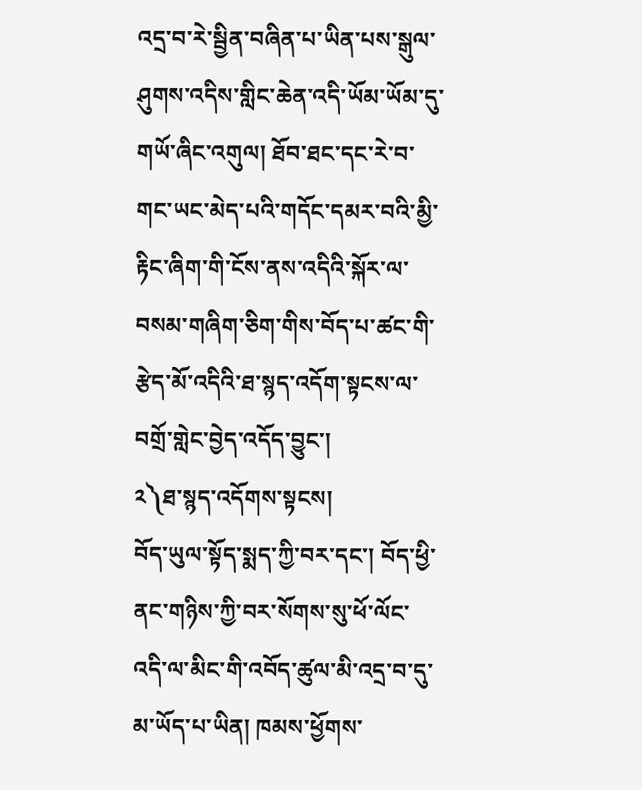འདྲ་བ་རེ་སྦྱིན་བཞིན་པ་ཡིན་པས་སྒུལ་ཤུགས་འདིས་གླིང་ཆེན་འདི་ཡོམ་ཡོམ་དུ་གཡོ་ཞིང་འགུལ། ཐོབ་ཐང་དང་རེ་བ་གང་ཡང་མེད་པའི་གདོང་དམར་བའི་མྱི་རྟིང་ཞིག་གི་ངོས་ནས་འདིའི་སྐོར་ལ་བསམ་གཞིག་ཅིག་གིས་བོད་པ་ཚང་གི་རྩེད་མོ་འདིའི་ཐ་སྙད་འདོག་སྟངས་ལ་བགྲོ་གླེང་བྱེད་འདོད་བྱུང་།
༢༽ཐ་སྙད་འདོགས་སྟངས།
བོད་ཡུལ་སྟོད་སྨད་ཀྱི་བར་དང་། བོད་ཕྱི་ནང་གཉིས་ཀྱི་བར་སོགས་སུ་ཕོ་ལོང་འདི་ལ་མིང་གི་འབོད་ཚུལ་མི་འདྲ་བ་དུ་མ་ཡོད་པ་ཡིན། ཁམས་ཕྱོགས་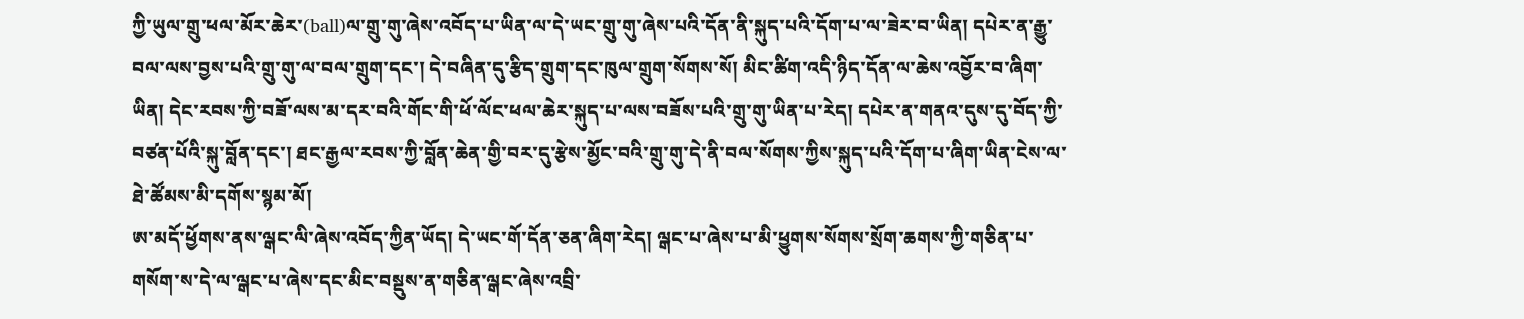ཀྱི་ཡུལ་གྲུ་ཕལ་མོར་ཆེར་(ball)ལ་གྲུ་གུ་ཞེས་འབོད་པ་ཡིན་ལ་དེ་ཡང་གྲུ་གུ་ཞེས་པའི་དོན་ནི་སྐུད་པའི་དོག་པ་ལ་ཟེར་བ་ཡིན། དཔེར་ན་རྒྱུ་བལ་ལས་བྱས་པའི་གྲུ་གུ་ལ་བལ་གྲུག་དང་། དེ་བཞིན་དུ་རྩིད་གྲུག་དང་ཁུལ་གྲུག་སོགས་སོ། མིང་ཚིག་འདི་ཉིད་དོན་ལ་ཆེས་འབྱོར་བ་ཞིག་ཡིན། དེང་རབས་ཀྱི་བཟོ་ལས་མ་དར་བའི་གོང་གི་ཕོ་ལོང་ཕལ་ཆེར་སྐུད་པ་ལས་བཟོས་པའི་གྲུ་གུ་ཡིན་པ་རེད། དཔེར་ན་གནའ་དུས་དུ་བོད་ཀྱི་བཙན་པོའི་སྐུ་བློན་དང་། ཐང་རྒྱལ་རབས་ཀྱི་བློན་ཆེན་གྱི་བར་དུ་རྩེས་མྱོང་བའི་གྲུ་གུ་དེ་ནི་བལ་སོགས་ཀྱིས་སྐུད་པའི་དོག་པ་ཞིག་ཡིན་ངེས་ལ་ཐེ་ཚོམས་མི་དགོས་སྙམ་མོ།
ཨ་མདོ་ཕྱོགས་ནས་ལྒང་ལི་ཞེས་འབོད་ཀྱིན་ཡོད། དེ་ཡང་གོ་དོན་ཅན་ཞིག་རེད། ལྒང་པ་ཞེས་པ་མི་ཕྱུགས་སོགས་སྲོག་ཆགས་ཀྱི་གཅིན་པ་གསོག་ས་དེ་ལ་ལྒང་པ་ཞེས་དང་མིང་བསྡུས་ན་གཅིན་ལྒང་ཞེས་འབྲི་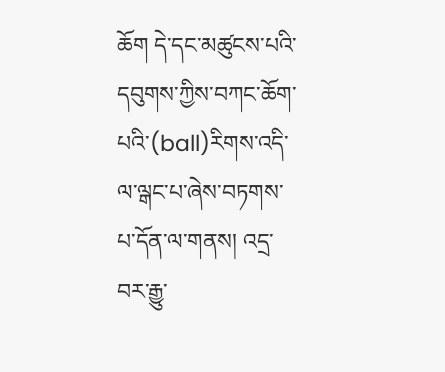ཆོག དེ་དང་མཚུངས་པའི་དབུགས་ཀྱིས་བཀང་ཆོག་པའི་(ball)རིགས་འདི་ལ་ལྒང་པ་ཞེས་བཏགས་པ་དོན་ལ་གནས། འདྲ་བར་རྒྱུ་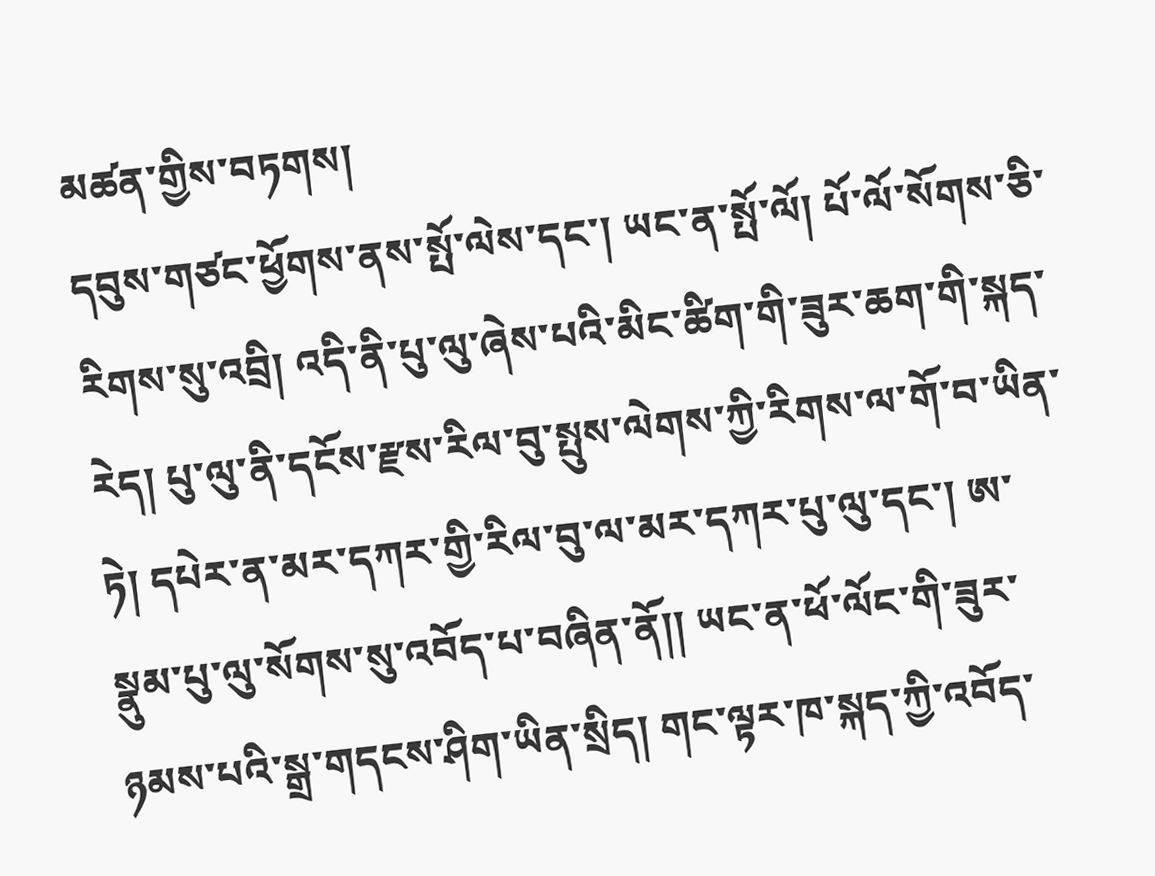མཚན་གྱིས་བཏགས།
དབུས་གཙང་ཕྱོགས་ནས་སྤོ་ལེས་དང་། ཡང་ན་སྤོ་ལོ། པོ་ལོ་སོགས་ཅི་རིགས་སུ་འབྲི། འདི་ནི་པུ་ལུ་ཞེས་པའི་མིང་ཚིག་གི་ཟུར་ཆག་གི་སྐད་རེད། པུ་ལུ་ནི་དངོས་རྫས་རིལ་བུ་སྤུས་ལེགས་ཀྱི་རིགས་ལ་གོ་བ་ཡིན་ཏེ། དཔེར་ན་མར་དཀར་གྱི་རིལ་བུ་ལ་མར་དཀར་པུ་ལུ་དང་། ཨ་སྣུམ་པུ་ལུ་སོགས་སུ་འབོད་པ་བཞིན་ནོ།། ཡང་ན་ཕོ་ལོང་གི་ཟུར་ཉམས་པའི་སྒྲ་གདངས་ཤིག་ཡིན་སྲིད། གང་ལྟར་ཁ་སྐད་ཀྱི་འབོད་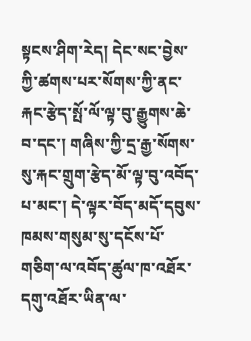སྟངས་ཤིག་རེད། དེང་སང་བྱེས་ཀྱི་ཚགས་པར་སོགས་ཀྱི་ནང་རྐང་རྩེད་སྤོ་ལོ་ལྟ་བུ་རྒྱུགས་ཆེ་བ་དང་། གཞིས་ཀྱི་དྲ་རྒྱ་སོགས་སུ་རྐང་གྲུག་རྩེད་མོ་ལྟ་བུ་འབོད་པ་མང་། དེ་ལྟར་བོད་མདོ་དབུས་ཁམས་གསུམ་སུ་དངོས་པོ་གཅིག་ལ་འབོད་ཚུལ་ཁ་འཐོར་དགུ་འཐོར་ཡིན་ལ་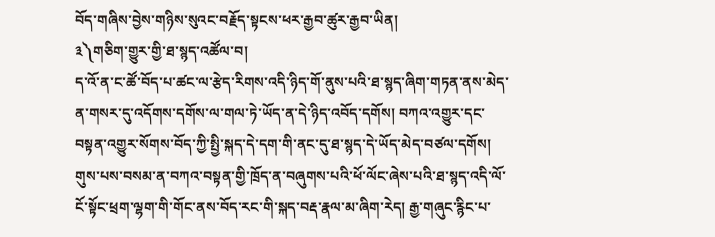བོད་གཞིས་བྱེས་གཉིས་སུའང་བརྗོད་སྟངས་ཕར་རྒྱབ་ཚུར་རྒྱབ་ཡིན།
༣༽གཅིག་གྱུར་གྱི་ཐ་སྙད་འཚོལ་བ།
ད་འོ་ན་ང་ཚོ་བོད་པ་ཚང་ལ་རྩེད་རིགས་འདི་ཉིད་གོ་ནུས་པའི་ཐ་སྙད་ཞིག་གཏན་ནས་མེད་ན་གསར་དུ་འདོགས་དགོས་ལ་གལ་ཏེ་ཡོད་ན་དེ་ཉིད་འབོད་དགོས། བཀའ་འགྱུར་དང་བསྟན་འགྱུར་སོགས་བོད་ཀྱི་སྤྱི་སྐད་དེ་དག་གི་ནང་དུ་ཐ་སྙད་དེ་ཡོད་མེད་བཙལ་དགོས། གུས་པས་བསམ་ན་བཀའ་བསྟན་གྱི་ཁྲོད་ན་བཞུགས་པའི་ཕོ་ལོང་ཞེས་པའི་ཐ་སྙད་འདི་ལོ་ངོ་སྟོང་ཕྲག་ལྷག་གི་གོང་ནས་བོད་རང་གི་སྐད་བརྡ་རྣལ་མ་ཞིག་རེད། རྒྱ་གཞུང་རྙིང་པ་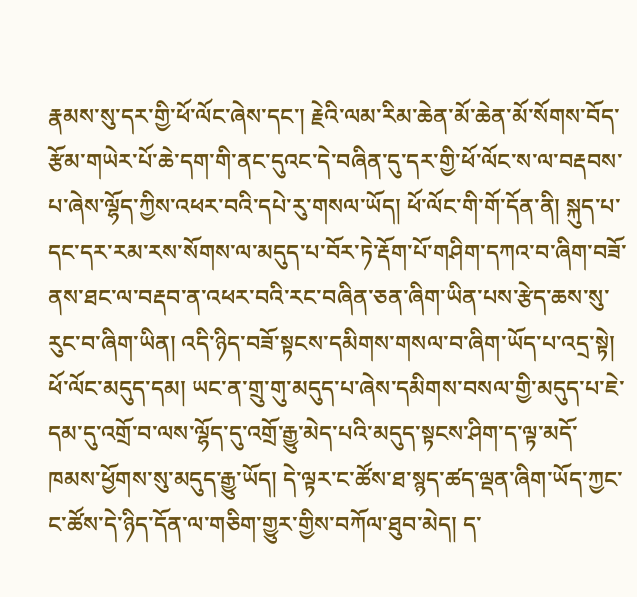རྣམས་སུ་དར་གྱི་ཕོ་ལོང་ཞེས་དང་། རྗེའི་ལམ་རིམ་ཆེན་མོ་ཆེན་མོ་སོགས་བོད་རྩོམ་གཡེར་པོ་ཆེ་དག་གི་ནང་དུའང་དེ་བཞིན་དུ་དར་གྱི་ཕོ་ལོང་ས་ལ་བརྡབས་པ་ཞེས་ལྷོད་ཀྱིས་འཕར་བའི་དཔེ་རུ་གསལ་ཡོད། ཕོ་ལོང་གི་གོ་དོན་ནི། སྐུད་པ་དང་དར་རམ་རས་སོགས་ལ་མདུད་པ་བོར་ཏེ་རྡོག་པོ་གཤིག་དཀའ་བ་ཞིག་བཟོ་ནས་ཐང་ལ་བརྡབ་ན་འཕར་བའི་རང་བཞིན་ཅན་ཞིག་ཡིན་པས་རྩེད་ཆས་སུ་རུང་བ་ཞིག་ཡིན། འདི་ཉིད་བཟོ་སྟངས་དམིགས་གསལ་བ་ཞིག་ཡོད་པ་འདྲ་སྟེ། ཕོ་ལོང་མདུད་དམ། ཡང་ན་གྲུ་གུ་མདུད་པ་ཞེས་དམིགས་བསལ་གྱི་མདུད་པ་ཇེ་དམ་དུ་འགྲོ་བ་ལས་ལྷོད་དུ་འགྲོ་རྒྱུ་མེད་པའི་མདུད་སྟངས་ཤིག་ད་ལྟ་མདོ་ཁམས་ཕྱོགས་སུ་མདུད་རྒྱུ་ཡོད། དེ་ལྟར་ང་ཚོས་ཐ་སྙད་ཚད་ལྡན་ཞིག་ཡོད་ཀྱང་ང་ཚོས་དེ་ཉིད་དོན་ལ་གཅིག་གྱུར་གྱིས་བཀོལ་ཐུབ་མེད། ད་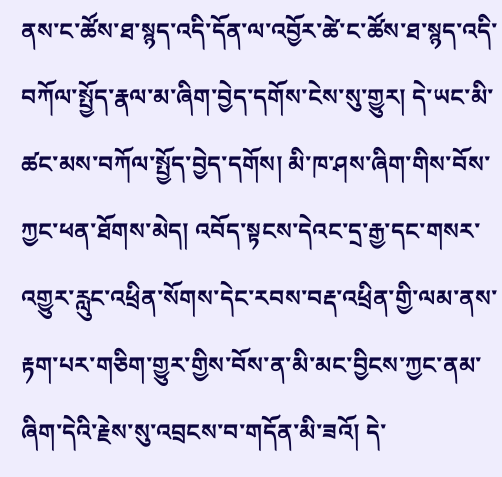ནས་ང་ཚོས་ཐ་སྙད་འདི་དོན་ལ་འབྱོར་ཚེ་ང་ཚོས་ཐ་སྙད་འདི་བཀོལ་སྤྱོད་རྣལ་མ་ཞིག་བྱེད་དགོས་ངེས་སུ་གྱུར། དེ་ཡང་མི་ཚང་མས་བཀོལ་སྤྱོད་བྱེད་དགོས། མི་ཁ་ཤས་ཞིག་གིས་བོས་ཀྱང་ཕན་ཐོགས་མེད། འབོད་སྟངས་དེའང་དྲ་རྒྱ་དང་གསར་འགྱུར་རླུང་འཕྲིན་སོགས་དེང་རབས་བརྡ་འཕྲིན་གྱི་ལམ་ནས་རྟག་པར་གཅིག་གྱུར་གྱིས་བོས་ན་མི་མང་བྱིངས་ཀྱང་ནམ་ཞིག་དེའི་རྗེས་སུ་འབྲངས་བ་གདོན་མི་ཟའོ། དེ་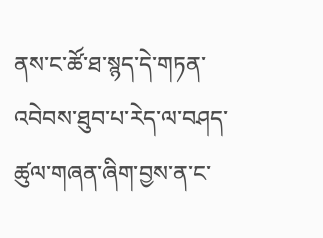ནས་ང་ཚོ་ཐ་སྙད་དེ་གཏན་འབེབས་ཐུབ་པ་རེད་ལ་བཤད་ཚུལ་གཞན་ཞིག་བྱས་ན་ང་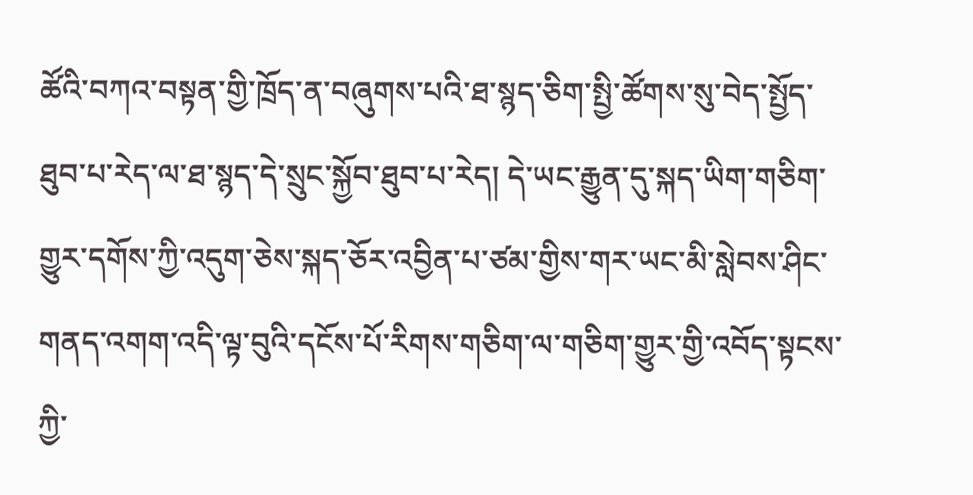ཚོའི་བཀའ་བསྟན་གྱི་ཁྲོད་ན་བཞུགས་པའི་ཐ་སྙད་ཅིག་སྤྱི་ཚོགས་སུ་བེད་སྤྱོད་ཐུབ་པ་རེད་ལ་ཐ་སྙད་དེ་སྲུང་སྐྱོབ་ཐུབ་པ་རེད། དེ་ཡང་རྒྱུན་དུ་སྐད་ཡིག་གཅིག་གྱུར་དགོས་ཀྱི་འདུག་ཅེས་སྐད་ཅོར་འབྱིན་པ་ཙམ་གྱིས་གར་ཡང་མི་སླེབས་ཤིང་གནད་འགག་འདི་ལྟ་བུའི་དངོས་པོ་རིགས་གཅིག་ལ་གཅིག་གྱུར་གྱི་འབོད་སྟངས་ཀྱི་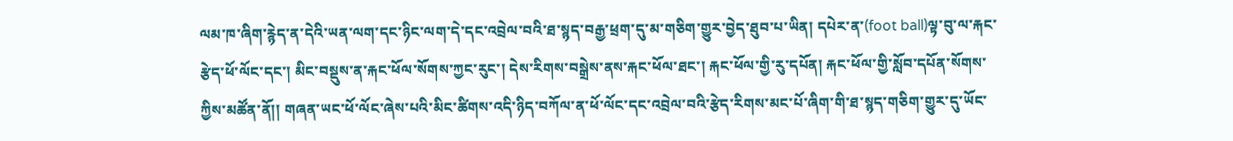ལམ་ཁ་ཞིག་རྙེད་ན་དེའི་ཡན་ལག་དང་ཉིང་ལག་དེ་དང་འབྲེལ་བའི་ཐ་སྙད་བརྒྱ་ཕྲག་དུ་མ་གཅིག་གྱུར་བྱེད་ཐུབ་པ་ཡིན། དཔེར་ན་(foot ball)ལྟ་བུ་ལ་རྐང་རྩེད་ཕོ་ལོང་དང་། མིང་བསྡུས་ན་རྐང་ཕོལ་སོགས་ཀྱང་རུང་། དེས་རིགས་བསྒྲེས་ནས་རྐང་ཕོལ་ཐང་། རྐང་ཕོལ་གྱི་རུ་དཔོན། རྐང་ཕོལ་གྱི་སློབ་དཔོན་སོགས་ཀྱིས་མཚོན་ནོ།། གཞན་ཡང་ཕོ་ལོང་ཞེས་པའི་མིང་ཚིགས་འདི་ཉིད་བཀོལ་ན་ཕོ་ལོང་དང་འབྲེལ་བའི་རྩེད་རིགས་མང་པོ་ཞིག་གི་ཐ་སྙད་གཅིག་གྱུར་དུ་ཡོང་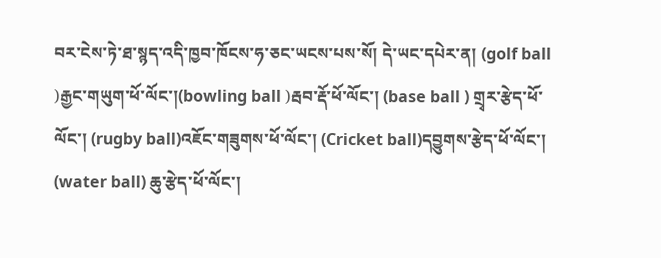བར་ངེས་ཏེ་ཐ་སྙད་འདི་ཁྱབ་ཁོངས་ཧ་ཅང་ཡངས་པས་སོ། དེ་ཡང་དཔེར་ན། (golf ball )རྒྱང་གཡུག་ཕོ་ལོང་།(bowling ball )རྦབ་རྡོ་ཕོ་ལོང་། (base ball ) གྲྭར་རྩེད་ཕོ་ལོང་། (rugby ball)འཇོང་གཟུགས་ཕོ་ལོང་། (Cricket ball)དབྱུགས་རྩེད་ཕོ་ལོང་། (water ball) ཆུ་རྩེད་ཕོ་ལོང་།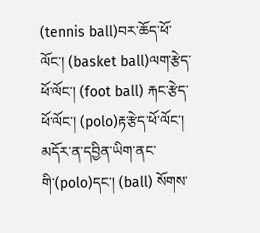(tennis ball)བར་ཆོད་ཕོ་ལོང་། (basket ball)ལག་རྩེད་ཕོ་ལོང་། (foot ball) རྐང་རྩེད་ཕོ་ལོང་། (polo)རྟ་རྩེད་ཕོ་ལོང་། མདོར་ན་དབྱིན་ཡིག་ནང་གི་(polo)དང་། (ball) སོགས་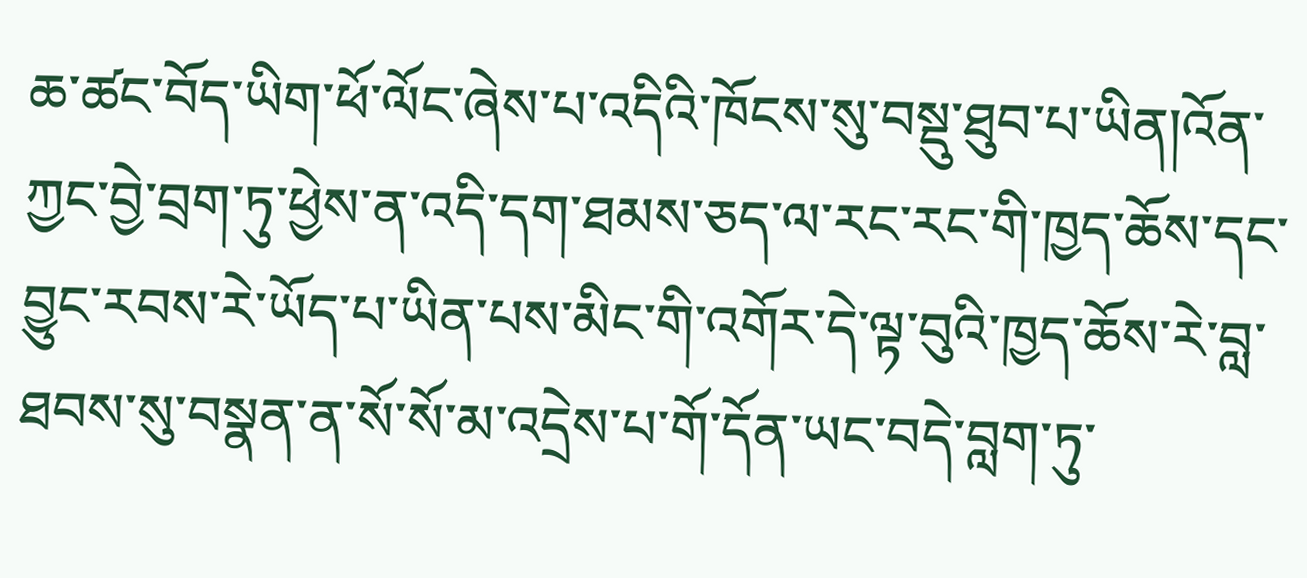ཆ་ཚང་བོད་ཡིག་ཕོ་ལོང་ཞེས་པ་འདིའི་ཁོངས་སུ་བསྡུ་ཐུབ་པ་ཡིན།འོན་ཀྱང་བྱེ་བྲག་ཏུ་ཕྱེས་ན་འདི་དག་ཐམས་ཅད་ལ་རང་རང་གི་ཁྱད་ཆོས་དང་བྱུང་རབས་རེ་ཡོད་པ་ཡིན་པས་མིང་གི་འགོར་དེ་ལྟ་བུའི་ཁྱད་ཆོས་རེ་བླ་ཐབས་སུ་བསྣན་ན་སོ་སོ་མ་འདྲེས་པ་གོ་དོན་ཡང་བདེ་བླག་ཏུ་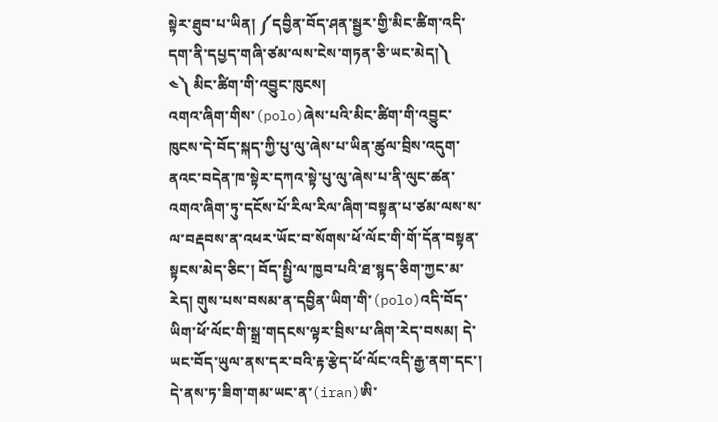སྟེར་ཐུབ་པ་ཡིན། ༼དབྱིན་བོད་ཤན་སྦྱར་གྱི་མིང་ཚིག་འདི་དག་ནི་དཔྱད་གཞི་ཙམ་ལས་ངེས་གཏན་ཅི་ཡང་མེད།༽
༤༽ མིང་ཚིག་གི་འབྱུང་ཁུངས།
འགའ་ཞིག་གིས་(polo)ཞེས་པའི་མིང་ཚིག་གི་འབྱུང་ཁུངས་དེ་བོད་སྐད་ཀྱི་པུ་ལུ་ཞེས་པ་ཡིན་ཚུལ་བྲིས་འདུག་ནའང་བདེན་ཁ་སྟེར་དཀའ་སྟེ་པུ་ལུ་ཞེས་པ་ནི་ལུང་ཚན་འགའ་ཞིག་ཏུ་དངོས་པོ་རིལ་རིལ་ཞིག་བསྟན་པ་ཙམ་ལས་ས་ལ་བརྡབས་ན་འཕར་ཡོང་བ་སོགས་ཕོ་ལོང་གི་གོ་དོན་བསྟན་སྟངས་མེད་ཅིང་། བོད་སྤྱི་ལ་ཁྱབ་པའི་ཐ་སྙད་ཅིག་ཀྱང་མ་རེད། གུས་པས་བསམ་ན་དབྱིན་ཡིག་གི་(polo)འདི་བོད་ཡིག་ཕོ་ལོང་གི་སྒྲ་གདངས་ལྟར་བྲིས་པ་ཞིག་རེད་བསམ། དེ་ཡང་བོད་ཡུལ་ནས་དར་བའི་རྟ་རྩེད་ཕོ་ལོང་འདི་རྒྱ་ནག་དང་། དེ་ནས་ཏ་ཟིག་གམ་ཡང་ན་(iran)ཨི་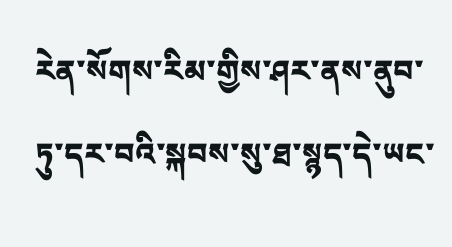རེན་སོགས་རིམ་གྱིས་ཤར་ནས་ནུབ་ཏུ་དར་བའི་སྐབས་སུ་ཐ་སྙད་དེ་ཡང་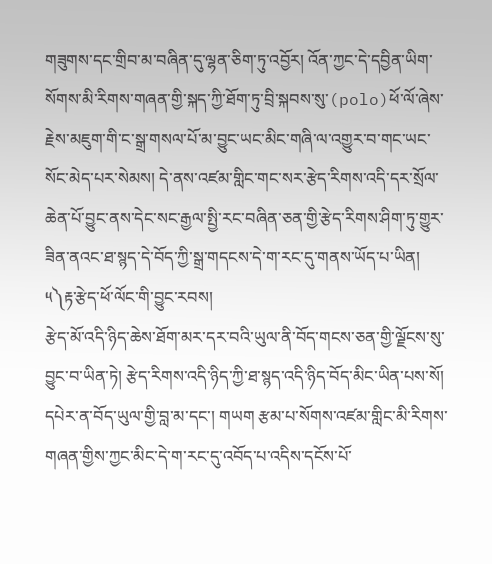གཟུགས་དང་གྲིབ་མ་བཞིན་དུ་ལྷན་ཅིག་ཏུ་འབྱོར། འོན་ཀྱང་དེ་དབྱིན་ཡིག་སོགས་མི་རིགས་གཞན་གྱི་སྐད་ཀྱི་ཐོག་ཏུ་བྲི་སྐབས་སུ་(polo)ཕོ་ལོ་ཞེས་རྗེས་མཇུག་གི་ང་སྒྲ་གསལ་པོ་མ་བྱུང་ཡང་མིང་གཞི་ལ་འགྱུར་བ་གང་ཡང་སོང་མེད་པར་སེམས། དེ་ནས་འཛམ་གླིང་གང་སར་རྩེད་རིགས་འདི་དར་སྲོལ་ཆེན་པོ་བྱུང་ནས་དེང་སང་རྒྱལ་སྤྱི་རང་བཞིན་ཅན་གྱི་རྩེད་རིགས་ཤིག་ཏུ་གྱུར་ཟིན་ནའང་ཐ་སྙད་དེ་བོད་ཀྱི་སྒྲ་གདངས་དེ་ག་རང་དུ་གནས་ཡོད་པ་ཡིན།
༥༽རྟ་རྩེད་ཕོ་ལོང་གི་བྱུང་རབས།
རྩེད་མོ་འདི་ཉིད་ཆེས་ཐོག་མར་དར་བའི་ཡུལ་ནི་བོད་གངས་ཅན་གྱི་ལྗོངས་སུ་བྱུང་བ་ཡིན་ཏེ། རྩེད་རིགས་འདི་ཉིད་ཀྱི་ཐ་སྙད་འདི་ཉིད་བོད་མིང་ཡིན་པས་སོ། དཔེར་ན་བོད་ཡུལ་གྱི་བླ་མ་དང་། གཡག རྩམ་པ་སོགས་འཛམ་གླིང་མི་རིགས་གཞན་གྱིས་ཀྱང་མིང་དེ་ག་རང་དུ་འབོད་པ་འདིས་དངོས་པོ་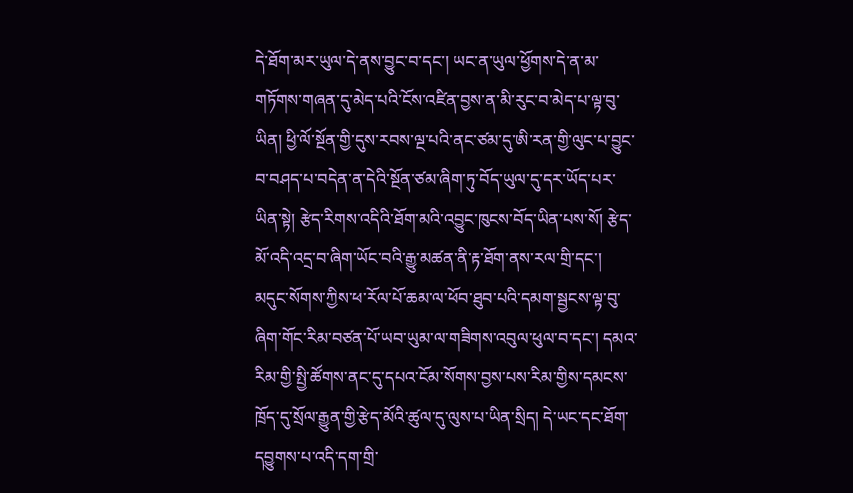དེ་ཐོག་མར་ཡུལ་དེ་ནས་བྱུང་བ་དང་། ཡང་ན་ཡུལ་ཕྱོགས་དེ་ན་མ་གཏོགས་གཞན་དུ་མེད་པའི་ངོས་འཛིན་བྱས་ན་མི་རུང་བ་མེད་པ་ལྟ་བུ་ཡིན། ཕྱི་ལོ་སྔོན་གྱི་དུས་རབས་ལྔ་པའི་ནང་ཙམ་དུ་ཨི་རན་གྱི་ལུང་པ་བྱུང་བ་བཤད་པ་བདེན་ན་དེའི་སྔོན་ཙམ་ཞིག་ཏུ་བོད་ཡུལ་དུ་དར་ཡོད་པར་ཡིན་སྟེ། རྩེད་རིགས་འདིའི་ཐོག་མའི་འབྱུང་ཁུངས་བོད་ཡིན་པས་སོ། རྩེད་མོ་འདི་འདྲ་བ་ཞིག་ཡོང་བའི་རྒྱུ་མཚན་ནི་རྟ་ཐོག་ནས་རལ་གྲི་དང་། མདུང་སོགས་ཀྱིས་ཕ་རོལ་པོ་ཆམ་ལ་ཕོབ་ཐུབ་པའི་དམག་སྦྱངས་ལྟ་བུ་ཞིག་གོང་རིམ་བཙན་པོ་ཡབ་ཡུམ་ལ་གཟིགས་འབུལ་ཕུལ་བ་དང་། དམའ་རིམ་གྱི་སྤྱི་ཚོགས་ནང་དུ་དཔའ་ངོམ་སོགས་བྱས་པས་རིམ་གྱིས་དམངས་ཁྲོད་དུ་སྲོལ་རྒྱུན་གྱི་རྩེད་མོའི་ཚུལ་དུ་ལུས་པ་ཡིན་སྲིད། དེ་ཡང་དང་ཐོག་དབྱུགས་པ་འདི་དག་གྲི་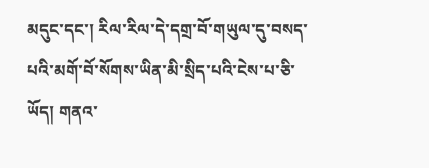མདུང་དང་། རིལ་རིལ་དེ་དགྲ་བོ་གཡུལ་དུ་བསད་པའི་མགོ་བོ་སོགས་ཡིན་མི་སྲིད་པའི་ངེས་པ་ཅི་ཡོད། གནའ་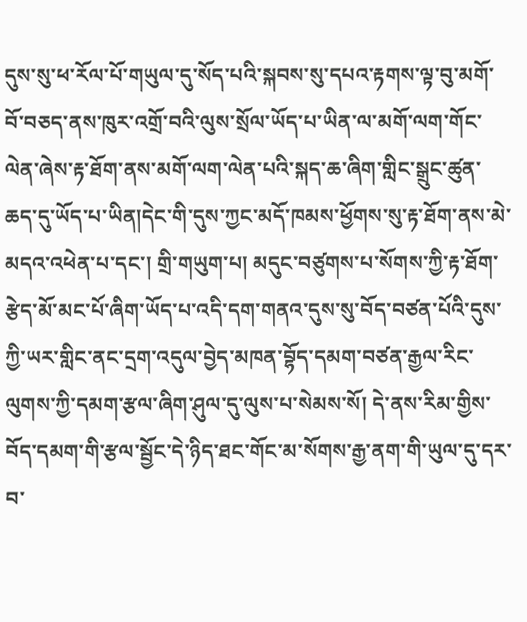དུས་སུ་ཕ་རོལ་པོ་གཡུལ་དུ་སོད་པའི་སྐབས་སུ་དཔའ་རྟགས་ལྟ་བུ་མགོ་བོ་བཅད་ནས་ཁུར་འགྲོ་བའི་ལུས་སྲོལ་ཡོད་པ་ཡིན་ལ་མགོ་ལག་གོང་ལེན་ཞེས་རྟ་ཐོག་ནས་མགོ་ལག་ལེན་པའི་སྐད་ཆ་ཞིག་གླིང་སྒྲུང་ཚུན་ཆད་དུ་ཡོད་པ་ཡིན།དེང་གི་དུས་ཀྱང་མདོ་ཁམས་ཕྱོགས་སུ་རྟ་ཐོག་ནས་མེ་མདའ་འཕེན་པ་དང་། གྲི་གཡུག་པ། མདུང་བཙུགས་པ་སོགས་ཀྱི་རྟ་ཐོག་རྩེད་མོ་མང་པོ་ཞིག་ཡོད་པ་འདི་དག་གནའ་དུས་སུ་བོད་བཙན་པོའི་དུས་ཀྱི་ཡར་གླིང་ནང་དྲག་འདུལ་བྱེད་མཁན་བྷོད་དམག་བཙན་རྒྱལ་རིང་ལུགས་ཀྱི་དམག་རྩལ་ཞིག་ཤུལ་དུ་ལུས་པ་སེམས་སོ། དེ་ནས་རིམ་གྱིས་བོད་དམག་གི་རྩལ་སྦྱོང་དེ་ཉིད་ཐང་གོང་མ་སོགས་རྒྱ་ནག་གི་ཡུལ་དུ་དར་བ་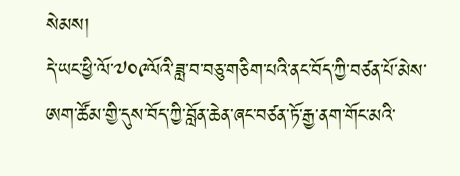སེམས།
དེ་ཡང་ཕྱི་ལོ་༧༠༩ལོའི་ཟླ་བ་བཅུ་གཅིག་པའི་ནང་བོད་ཀྱི་བཙན་པོ་མེས་ཨག་ཚོམ་གྱི་དུས་བོད་ཀྱི་བློན་ཆེན་ཞང་བཙན་ཏོ་རྒྱ་ནག་གོང་མའི་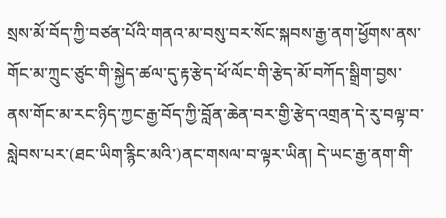སྲས་མོ་བོད་ཀྱི་བཙན་པོའི་གནའ་མ་བསུ་བར་སོང་སྐབས་རྒྱ་ནག་ཕྱོགས་ནས་གོང་མ་ཀྲུང་ཙུང་གི་སྐྱེད་ཚལ་དུ་རྟ་རྩེད་ཕོ་ལོང་གི་རྩེད་མོ་བཀོད་སྒྲིག་བྱས་ནས་གོང་མ་རང་ཉིད་ཀྱང་རྒྱ་བོད་ཀྱི་བློན་ཆེན་བར་གྱི་རྩེད་འགྲན་དེ་རུ་བལྟ་བ་སླེབས་པར་(ཐང་ཡིག་རྙིང་མའི་)ནང་གསལ་བ་ལྟར་ཡིན། དེ་ཡང་རྒྱ་ནག་གི་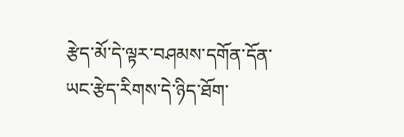རྩེད་མོ་དེ་ལྟར་བཤམས་དགོན་དོན་ཡང་རྩེད་རིགས་དེ་ཉིད་ཐོག་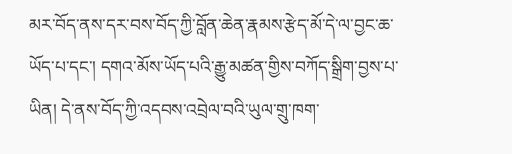མར་བོད་ནས་དར་བས་བོད་ཀྱི་བློན་ཆེན་རྣམས་རྩེད་མོ་དེ་ལ་བྱང་ཆ་ཡོད་པ་དང་། དགའ་མོས་ཡོད་པའི་རྒྱུ་མཚན་གྱིས་བཀོད་སྒྲིག་བྱས་པ་ཡིན། དེ་ནས་བོད་ཀྱི་འདབས་འབྲེལ་བའི་ཡུལ་གྲུ་ཁག་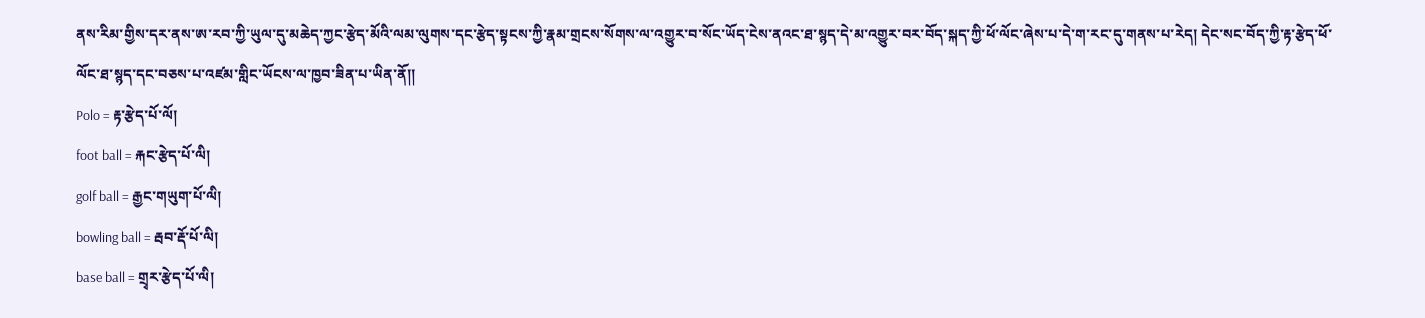ནས་རིམ་གྱིས་དར་ནས་ཨ་རབ་ཀྱི་ཡུལ་དུ་མཆེད་ཀྱང་རྩེད་མོའི་ལམ་ལུགས་དང་རྩེད་སྟངས་ཀྱི་རྣམ་གྲངས་སོགས་ལ་འགྱུར་བ་སོང་ཡོད་ངེས་ནའང་ཐ་སྙད་དེ་མ་འགྱུར་བར་བོད་སྐད་ཀྱི་ཕོ་ལོང་ཞེས་པ་དེ་ག་རང་དུ་གནས་པ་རེད། དེང་སང་བོད་ཀྱི་རྟ་རྩེད་ཕོ་ལོང་ཐ་སྙད་དང་བཅས་པ་འཛམ་གླིང་ཡོངས་ལ་ཁྱབ་ཟིན་པ་ཡིན་ནོ།།
Polo = རྟ་རྩེད་པོ་ལོ།
foot ball = རྐང་རྩེད་པོ་ལི།
golf ball = རྒྱང་གཡུག་པོ་ལི།
bowling ball = རྦབ་རྡོ་པོ་ལི།
base ball = གྲྭར་རྩེད་པོ་ལི།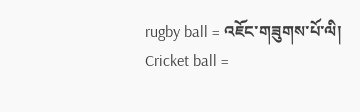rugby ball = འཇོང་གཟུགས་པོ་ལི།
Cricket ball =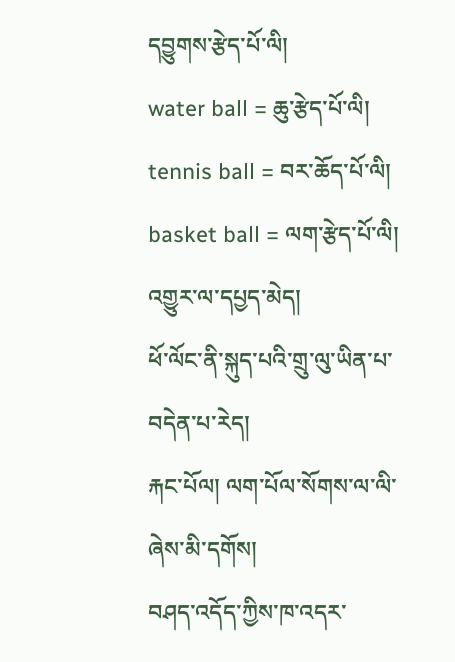དབྱུགས་རྩེད་པོ་ལི།
water ball = ཆུ་རྩེད་པོ་ལི།
tennis ball = བར་ཆོད་པོ་ལི།
basket ball = ལག་རྩེད་པོ་ལི།
འགྱུར་ལ་དཔྱད་མེད།
ཕོ་ལོང་ནི་སྐུད་པའི་གྲུ་ལུ་ཡིན་པ་བདེན་པ་རེད།
རྐང་པོལ། ལག་པོལ་སོགས་ལ་ལི་ཞེས་མི་དགོས།
བཤད་འདོད་ཀྱིས་ཁ་འདར་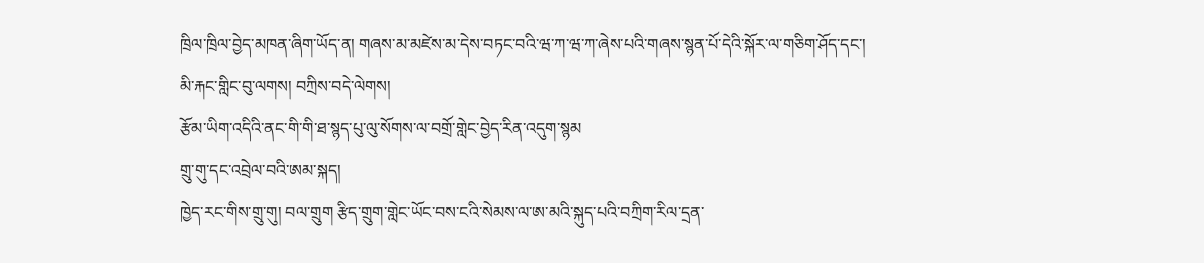ཁྲིལ་ཁྲིལ་བྱེད་མཁན་ཞིག་ཡོད་ན། གཞས་མ་མཛེས་མ་དེས་བཏང་བའི་ཝ་ཀ་ཝ་ཀ་ཞེས་པའི་གཞས་སྙན་པོ་དེའི་སྐོར་ལ་གཅིག་ཤོད་དང་།
མི་རྐང་གླིང་བུ་ལགས། བཀྲིས་བདེ་ལེགས།
རྩོམ་ཡིག་འདིའི་ནང་གི་གི་ཐ་སྙད་པུ་ལུ་སོགས་ལ་བགྲོ་གླེང་བྱེད་རིན་འདུག་སྙམ
གྲུ་གུ་དང་འབྲེལ་བའི་ཨམ་སྐད།
ཁྱེད་རང་གིས་གྲུ་གུ། བལ་གྲུག རྩིད་གྲུག་གླེང་ཡོང་བས་ངའི་སེམས་ལ་ཨ་མའི་སྐུད་པའི་བཀྲིག་རིལ་དྲན་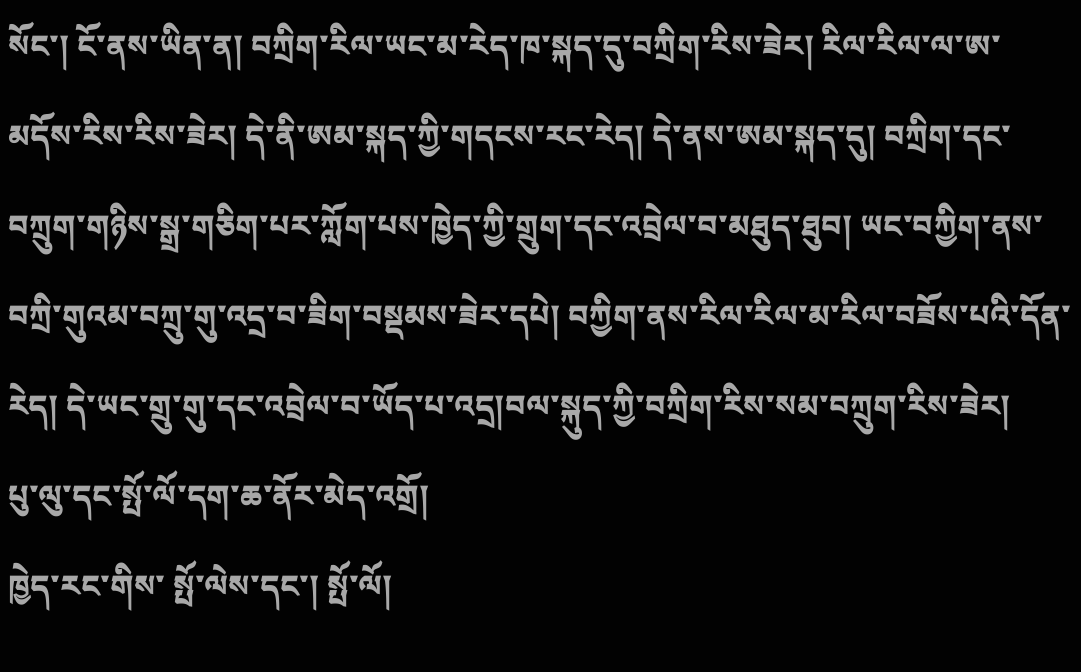སོང་། ངོ་ནས་ཡིན་ན། བཀྲིག་རིལ་ཡང་མ་རེད་ཁ་སྐད་དུ་བཀྲིག་རིས་ཟེར། རིལ་རིལ་ལ་ཨ་མདོས་རིས་རིས་ཟེར། དེ་ནི་ཨམ་སྐད་ཀྱི་གདངས་རང་རེད། དེ་ནས་ཨམ་སྐད་དུ། བཀྲིག་དང་བཀྲུག་གཉིས་སྒྲ་གཅིག་པར་ཀློག་པས་ཁྱེད་ཀྱི་གྲུག་དང་འབྲེལ་བ་མཐུད་ཐུབ། ཡང་བཀྱིག་ནས་བཀྲི་གུའམ་བཀྲུ་གུ་འདྲ་བ་ཟིག་བསྡམས་ཟེར་དཔེ། བཀྱིག་ནས་རིལ་རིལ་མ་རིལ་བཟོས་པའི་དོན་རེད། དེ་ཡང་གྲུ་གུ་དང་འབྲེལ་བ་ཡོད་པ་འདྲ།བལ་སྐུད་ཀྱི་བཀྲིག་རིས་སམ་བཀྲུག་རིས་ཟེར།
པུ་ལུ་དང་སྤོ་ལོ་དག་ཆ་ནོར་མེད་འགྲོ།
ཁྱེད་རང་གིས་ སྤོ་ལེས་དང་། སྤོ་ལོ།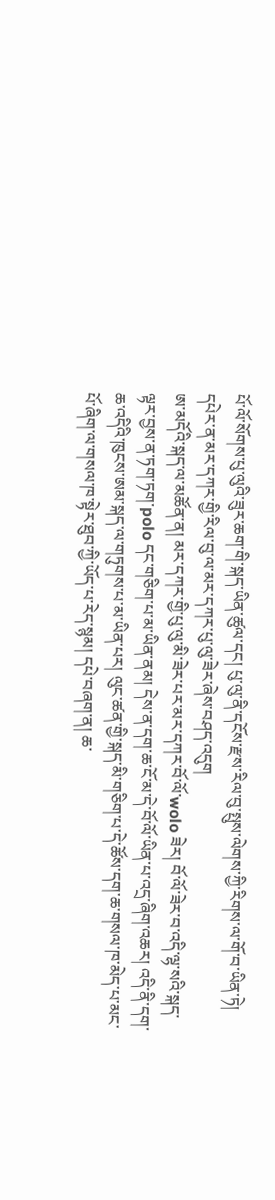པོ་ལོ་སོགས་པུ་ལུའི་ཟུར་ཆག་གི་སྐད་ཡིན་ཚུལ་དང། པུ་ལུ་ནི་དངོས་རྫས་རིལ་བུ་སྤུས་ལེགས་ཀྱི་རིགས་ལ་གོ་བ་ཡིན་ཏེ། དཔེར་ན་མར་དཀར་གྱི་རིལ་བུ་ལ་མར་དཀར་པུ་ལུ་ཟེར་ཞེས་བཤད་འདུག
ཨ་མདོའི་སྐད་ལ་མཚོན་ན། མར་དཀར་གྱི་པུ་ལུ་མི་ཟེར་པར་མར་དཀར་བོ་ལོ་wolo ཟེར། བོ་ལོ་ཟེར་བ་འདི་ལྷ་སའི་སྐད་ལྟར་བྱས་ན་ཏག་ཏག་polo དང་གཅིག་པ་མ་ཡིན་ནམ། དེས་ན་དག་ཆ་ངོ་མ་དེ་བོ་ལོ་ཡིན་པ་འདྲ་ཞིག་འཆར། འདི་ནི་དག་ཆ་འདིའི་ཁུངས་ཨམ་སྐད་ལ་གཏུགས་པ་མ་ཡིན་པར། ལུང་ཚན་གྱི་སྐད་མི་གཅིག་པ་དེ་ཚོས་དག་ཆ་གསལ་ཁ་མེད་པ་མང་པོ་ཞིག་ལ་གསལ་ཁ་སྟེར་ཐུབ་ཀྱི་ཡོད་པ་རེད་སྙམ། དཔེ་བཞག་ན། ཆ་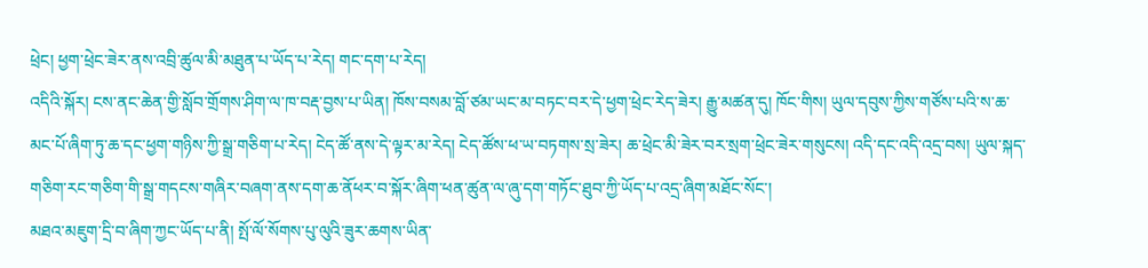ཕྲེང། ཕྱག་ཕྲེང་ཟེར་ནས་འབྲི་ཚུལ་མི་མཐུན་པ་ཡོད་པ་རེད། གང་དག་པ་རེད།
འདིའི་སྐོར། ངས་ནང་ཆེན་གྱི་སློབ་གྲོགས་ཤིག་ལ་ཁ་བརྡ་བྱས་པ་ཡིན། ཁོས་བསམ་བློ་ཙམ་ཡང་མ་བཏང་བར་དེ་ཕྱག་ཕྲེང་རེད་ཟེར། རྒྱུ་མཚན་དུ། ཁོང་གིས། ཡུལ་དབུས་ཀྱིས་གཙོས་པའི་ས་ཆ་མང་པོ་ཞིག་ཏུ་ཆ་དང་ཕྱག་གཉིས་ཀྱི་སྒྲ་གཅིག་པ་རེད། ངེད་ཚོ་ནས་དེ་ལྟར་མ་རེད། ངེད་ཚོས་ཕ་ཡ་བཏགས་སྲ་ཟེར། ཆ་ཕྲེང་མི་ཟེར་བར་སྲག་ཕྲེང་ཟེར་གསུངས། འདི་དང་འདི་འདྲ་བས། ཡུལ་སྐད་གཅིག་རང་གཅིག་གི་སྒྲ་གདངས་གཞིར་བཞག་ནས་དག་ཆ་ནོཕར་བ་སྐོར་ཞིག་ཕན་ཚུན་ལ་ཞུ་དག་གཏོང་ཐུབ་ཀྱི་ཡོད་པ་འདྲ་ཞིག་མཐོང་སོང་།
མཐའ་མཇུག་དྲི་བ་ཞིག་ཀྱང་ཡོད་པ་ནི། སྤོ་ལོ་སོགས་པུ་ལུའི་ཟུར་ཆགས་ཡིན་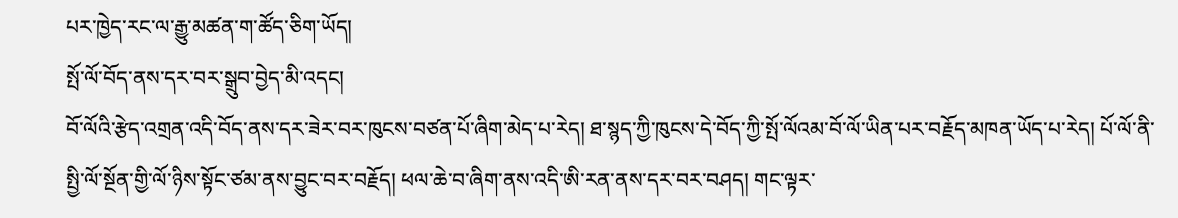པར་ཁྱེད་རང་ལ་རྒྱུ་མཚན་ག་ཚོད་ཅིག་ཡོད།
སྤོ་ལོ་བོད་ནས་དར་བར་སྒྲུབ་བྱེད་མི་འདང།
བོ་ལོའི་རྩེད་འགྲན་འདི་བོད་ནས་དར་ཟེར་བར་ཁུངས་བཙན་པོ་ཞིག་མེད་པ་རེད། ཐ་སྙད་ཀྱི་ཁུངས་དེ་བོད་ཀྱི་སྤོ་ལོའམ་བོ་ལོ་ཡིན་པར་བརྗོད་མཁན་ཡོད་པ་རེད། པོ་ལོ་ནི་སྤྱི་ལོ་སྔོན་གྱི་ལོ་ཉིས་སྟོང་ཙམ་ནས་བྱུང་བར་བརྗོད། ཕལ་ཆེ་བ་ཞིག་ནས་འདི་ཨི་རན་ནས་དར་བར་བཤད། གང་ལྟར་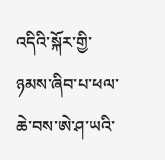འདིའི་སྐོར་གྱི་ཉམས་ཞིབ་པ་ཕལ་ཆེ་བས་ཨེ་ཤ་ཡའི་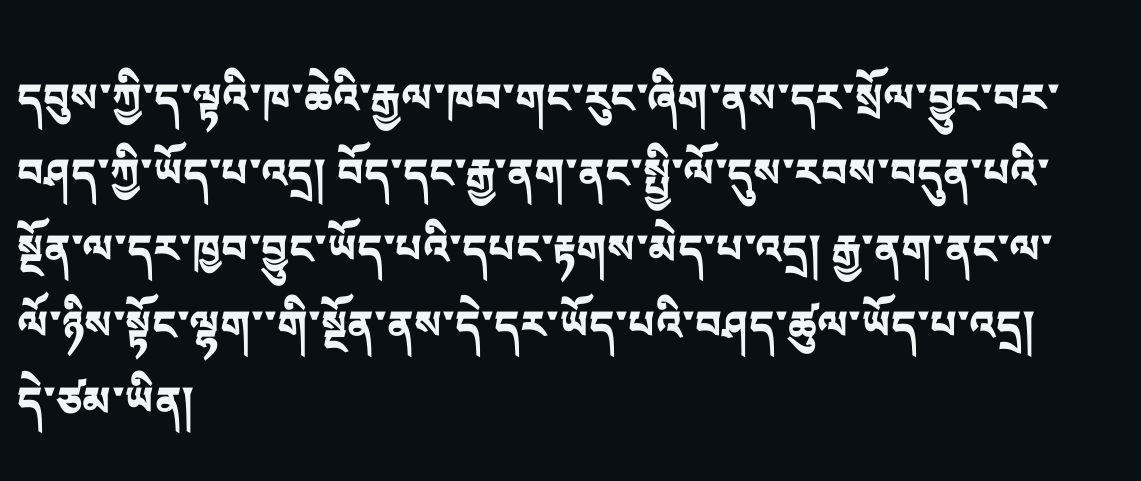དབུས་ཀྱི་ད་ལྟའི་ཁ་ཆེའི་རྒྱལ་ཁབ་གང་རུང་ཞིག་ནས་དར་སྲོལ་བྱུང་བར་བཤད་ཀྱི་ཡོད་པ་འདྲ། བོད་དང་རྒྱ་ནག་ནང་སྤྱི་ལོ་དུས་རབས་བདུན་པའི་སྔོན་ལ་དར་ཁྱབ་བྱུང་ཡོད་པའི་དཔང་རྟགས་མེད་པ་འདྲ། རྒྱ་ནག་ནང་ལ་ལོ་ཉིས་སྟོང་ལྷག་་གི་སྔོན་ནས་དེ་དར་ཡོད་པའི་བཤད་ཚུལ་ཡོད་པ་འདྲ། དེ་ཙམ་ཡིན།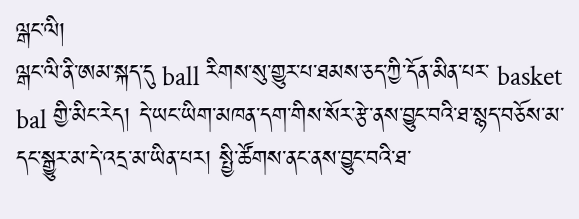ལྒང་ལི།
ལྒང་ལི་ནི་ཨམ་སྐད་དུ ball རིགས་སུ་གྱུར་པ་ཐམས་ཅད་ཀྱི་དོན་མིན་པར་ basket bal གྱི་མིང་རེད། དེ་ཡང་ཡིག་མཁན་དག་གིས་སོར་རྩེ་ནས་བྱུང་བའི་ཐ་སྙད་བཅོས་མ་དང་སྒྱུར་མ་དེ་འདྲ་མ་ཡིན་པར། སྤྱི་ཚོགས་ནང་ནས་བྱུང་བའི་ཐ་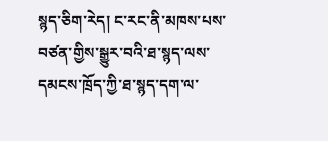སྙད་ཅིག་རེད། ང་རང་ནི་མཁས་པས་བཙན་གྱིས་སྒྱུར་བའི་ཐ་སྙད་ལས་དམངས་ཁྲོད་ཀྱི་ཐ་སྙད་དག་ལ་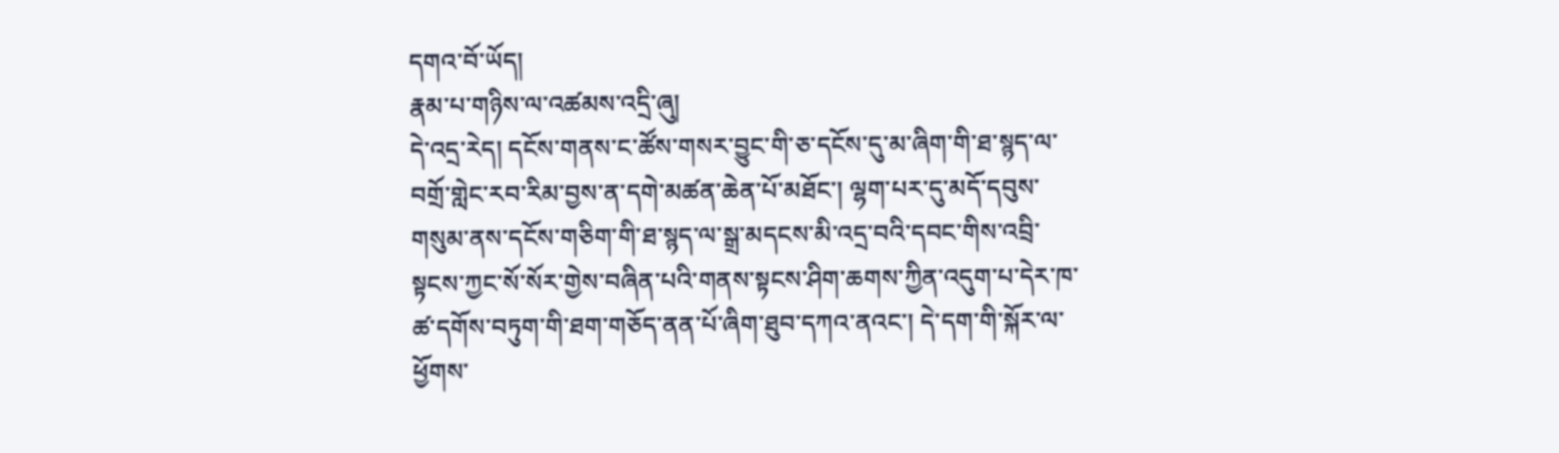དགའ་བོ་ཡོད།
རྣམ་པ་གཉིས་ལ་འཚམས་འདྲི་ཞུ།
དེ་འདྲ་རེད། དངོས་གནས་ང་ཚོས་གསར་བྱུང་གི་ཅ་དངོས་དུ་མ་ཞིག་གི་ཐ་སྙད་ལ་བགྲོ་གླེང་རབ་རིམ་བྱས་ན་དགེ་མཚན་ཆེན་པོ་མཐོང་། ལྷག་པར་དུ་མདོ་དབུས་གསུམ་ནས་དངོས་གཅིག་གི་ཐ་སྙད་ལ་སྒྲ་མདངས་མི་འདྲ་བའི་དབང་གིས་འབྲི་སྟངས་ཀྱང་སོ་སོར་གྱེས་བཞིན་པའི་གནས་སྟངས་ཤིག་ཆགས་ཀྱིན་འདུག་པ་དེར་ཁ་ཚ་དགོས་བཏུག་གི་ཐག་གཅོད་ནན་པོ་ཞིག་ཐུབ་དཀའ་ནའང་། དེ་དག་གི་སྐོར་ལ་ཕྱོགས་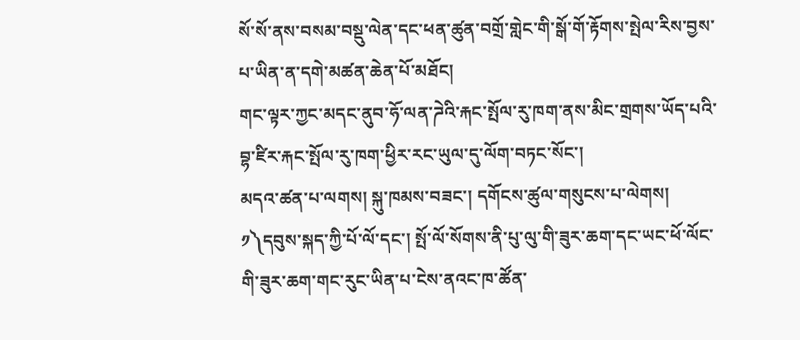སོ་སོ་ནས་བསམ་བསྡུ་ལེན་དང་ཕན་ཚུན་བགྲོ་གླེང་གི་སྒོ་གོ་རྟོགས་སྤེལ་རིས་བྱས་པ་ཡིན་ན་དགེ་མཚན་ཆེན་པོ་མཐོང།
གང་ལྟར་ཀྱང་མདང་ནུབ་ཧོ་ལན་ཌེའི་རྐང་སྤོལ་རུ་ཁག་ནས་མིང་གྲགས་ཡོད་པའི་བྷ་ཛིར་རྐང་སྤོལ་རུ་ཁག་ཕྱིར་རང་ཡུལ་དུ་ལོག་བཏང་སོང་།
མདའ་ཚན་པ་ལགས། སྐུ་ཁམས་བཟང་། དགོངས་ཚུལ་གསུངས་པ་ལེགས།
༡༽དབུས་སྐད་ཀྱི་པོ་ལོ་དང་། སྤོ་ལོ་སོགས་ནི་པུ་ལུ་གི་ཟུར་ཆག་དང་ཡང་ཕོ་ལོང་གི་ཟུར་ཆག་གང་རུང་ཡིན་པ་ངེས་ནའང་ཁ་ཚོན་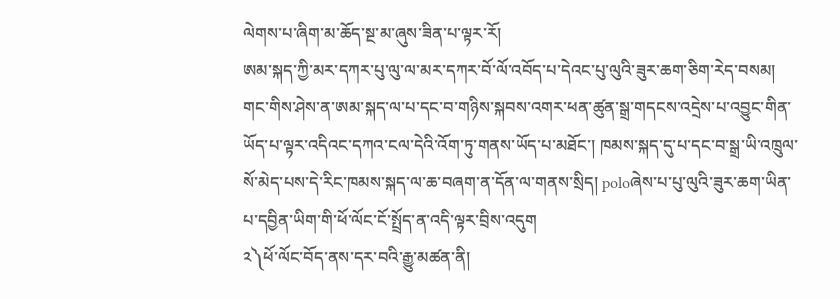ལེགས་པ་ཞིག་མ་ཆོད་སྔ་མ་ཞུས་ཟིན་པ་ལྟར་རོ།
ཨམ་སྐད་ཀྱི་མར་དཀར་པུ་ལུ་ལ་མར་དཀར་བོ་ལོ་འབོད་པ་དེའང་པུ་ལུའི་ཟུར་ཆག་ཅིག་རེད་བསམ། གང་གིས་ཤེས་ན་ཨམ་སྐད་ལ་པ་དང་བ་གཉིས་སྐབས་འགར་ཕན་ཚུན་སྒྲ་གདངས་འདྲེས་པ་འབྱུང་གིན་ཡོད་པ་ལྟར་འདིའང་དཀའ་ངལ་དེའི་འོག་ཏུ་གནས་ཡོད་པ་མཐོང་། ཁམས་སྐད་དུ་པ་དང་བ་སྒྲ་ཡི་འཁྲུལ་སོ་མེད་པས་དེ་རིང་ཁམས་སྐད་ལ་ཆ་བཞག་ན་དོན་ལ་གནས་སྲིད། poloཞེས་པ་པུ་ལུའི་ཟུར་ཆག་ཡིན་པ་དབྱིན་ཡིག་གི་ཕོ་ལོང་ངོ་སྤྲོད་ན་འདི་ལྟར་བྲིས་འདུག
༢༽ཕོ་ལོང་བོད་ནས་དར་བའི་རྒྱུ་མཚན་ནི།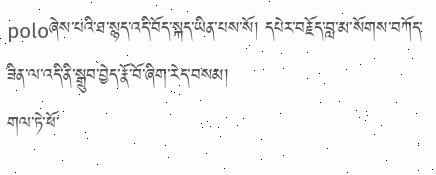poloཞེས་པའི་ཐ་སྙད་འདི་བོད་སྐད་ཡིན་པས་སོ། དཔེར་བརྗོད་བླ་མ་སོགས་བཀོད་ཟིན་ལ་འདི་ནི་སྒྲུབ་བྱེད་རྣོ་བོ་ཞིག་རེད་བསམ།
གལ་ཏེ་ཕོ་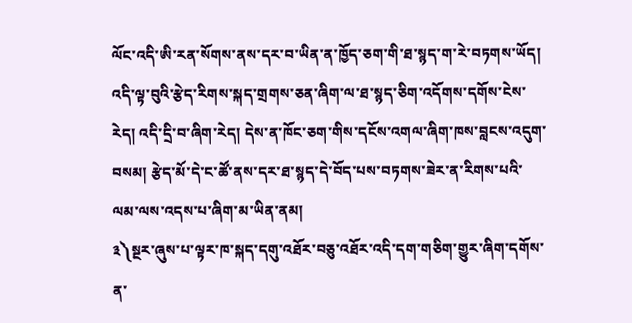ལོང་འདི་ཨི་རན་སོགས་ནས་དར་བ་ཡིན་ན་ཁྱོད་ཅག་གི་ཐ་སྙད་ག་རེ་བཏགས་ཡོད། འདི་ལྟ་བུའི་རྩེད་རིགས་སྐད་གྲགས་ཅན་ཞིག་ལ་ཐ་སྙད་ཅིག་འདོགས་དགོས་ངེས་རེད། འདི་དྲི་བ་ཞིག་རེད། དེས་ན་ཁོང་ཅག་གིས་དངོས་འགལ་ཞིག་ཁས་བླངས་འདུག་བསམ། རྩེད་མོ་དེ་ང་ཚོ་ནས་དར་ཐ་སྙད་དེ་བོད་པས་བཏགས་ཟེར་ན་རིགས་པའི་ལམ་ལས་འདས་པ་ཞིག་མ་ཡིན་ནམ།
༣༽སྔར་ཞུས་པ་ལྟར་ཁ་སྐད་དགུ་འཐོར་བཅུ་འཐོར་འདི་དག་གཅིག་གྱུར་ཞིག་དགོས་ན་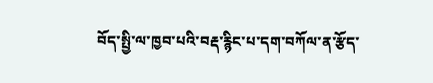བོད་སྤྱི་ལ་ཁྱབ་པའི་བརྡ་རྙིང་པ་དག་བཀོལ་ན་རྩོད་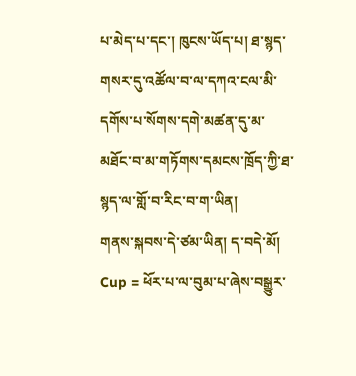པ་མེད་པ་དང་། ཁུངས་ཡོད་པ། ཐ་སྙད་གསར་དུ་འཚོལ་བ་ལ་དཀའ་ངལ་མི་དགོས་པ་སོགས་དགེ་མཚན་དུ་མ་མཐོང་བ་མ་གཏོགས་དམངས་ཁྲོད་ཀྱི་ཐ་སྙད་ལ་གློ་བ་རིང་བ་ག་ཡིན།
གནས་སྐབས་དེ་ཙམ་ཡིན། ད་བདེ་མོ།
Cup = ཕོར་པ་ལ་བུམ་པ་ཞེས་བསྒྱུར་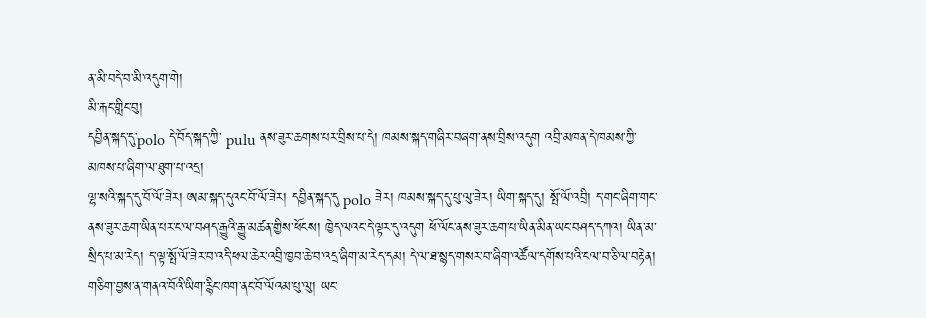ན་མི་བདེ་བ་མི་འདུག་གེ།
མི་རྐང་གླིང་བུ།
དབྱིན་སྐད་དུ་polo དེ་བོད་སྐད་ཀྱི་ pulu ནས་ཟུར་ཆགས་པར་བྲིས་པ་དེ། ཁམས་སྐད་གཞིར་བཞག་ནས་བྲིས་འདུག འབྲི་མཁན་དེ་ཁམས་ཀྱི་མཁས་པ་ཞིག་ལ་ཐུག་པ་འདྲ།
ལྷ་སའི་སྐད་དུ་བོ་ལོ་ཟེར། ཨམ་སྐད་དུའང་བོ་ལོ་ཟེར། དབྱིན་སྐད་དུ polo ཟེར། ཁམས་སྐད་དུ་པུ་ལུ་ཟེར། ཡིག་སྐད་དུ། སྤོ་ལོ་འབྲི། ད་གང་ཞིག་གང་ནས་ཟུར་ཆག་ཡིན་པར་ང་ལ་བཤད་རྒྱུའི་རྒྱུ་མཚན་གྱིས་ཕོངས། ཁྱེད་ལའང་དེ་ལྟར་དུ་འདུག ཕོ་ལོང་ནས་ཟུར་ཆག་པ་ཡིན་མིན་ཡང་བཤད་དཀའ། ཡིན་མ་སྲིད་པ་མ་རེད། ད་ལྟ་སྤོ་ལོ་ཟེར་བ་འདི་ཕལ་ཆེར་འབྲི་ཁྱབ་ཆེ་བ་འདྲ་ཞིག་མ་རེད་དམ། དེ་ལ་ཐ་སྙད་གསར་བ་ཞིག་འཚོལ་དགོས་པའི་ངལ་བ་ཅི་ལ་བརྟེན། གཅིག་བྱས་ན་གནའ་བོའི་ཡིག་རྙིང་ཁག་ནང་བོ་ལོའམ་པུ་ལུ། ཡང་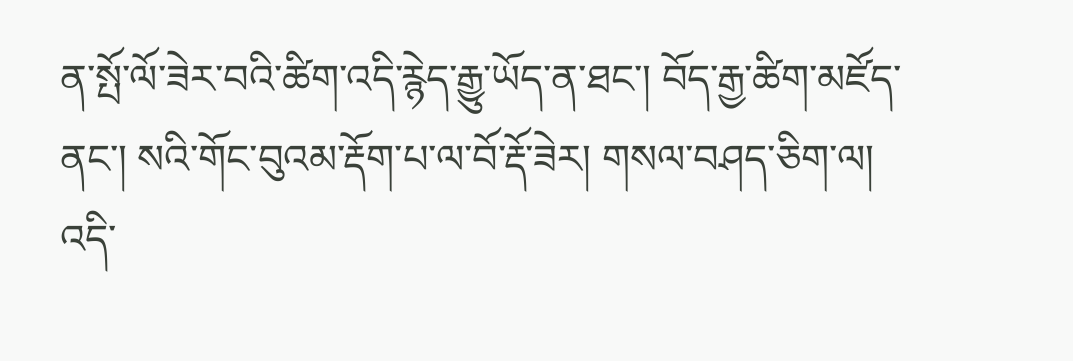ན་སྤོ་ལོ་ཟེར་བའི་ཚིག་འདི་རྙེད་རྒྱུ་ཡོད་ན་ཐང་། བོད་རྒྱ་ཚིག་མཛོད་ནང་། སའི་གོང་བུའམ་རྡོག་པ་ལ་བོ་རྡོ་ཟེར། གསལ་བཤད་ཅིག་ལ། འདི་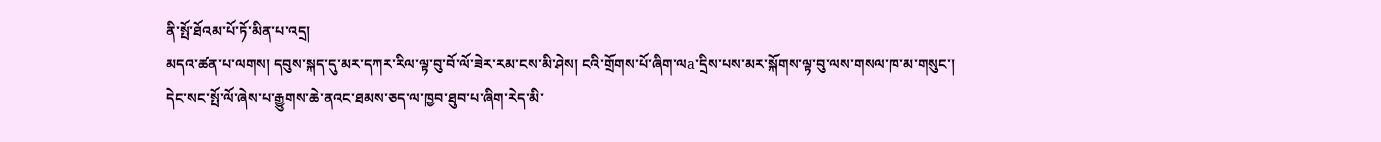ནི་སྤོ་ཐོའམ་པོ་ཏོ་མིན་པ་འདྲ།
མདའ་ཚན་པ་ལགས། དབུས་སྐད་དུ་མར་དཀར་རིལ་ལྟ་བུ་བོ་ལོ་ཟེར་རམ་ངས་མི་ཤེས། ངའི་གྲོགས་པོ་ཞིག་ལa་དྲིས་པས་མར་སྐོགས་ལྟ་བུ་ལས་གསལ་ཁ་མ་གསུང་།
དེང་སང་སྤོ་ལོ་ཞེས་པ་རྒྱུགས་ཆེ་ནའང་ཐམས་ཅད་ལ་ཁྱབ་ཐུབ་པ་ཞིག་རེད་མི་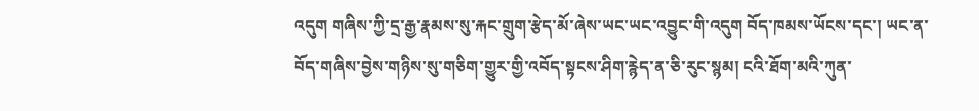འདུག གཞིས་ཀྱི་དྲ་རྒྱ་རྣམས་སུ་རྐང་གྲུག་རྩེད་མོ་ཞེས་ཡང་ཡང་འབྱུང་གི་འདུག བོད་ཁམས་ཡོངས་དང་། ཡང་ན་བོད་གཞིས་བྱེས་གཉིས་སུ་གཅིག་གྱུར་གྱི་འབོད་སྟངས་ཤིག་རྙེད་ན་ཅི་རུང་སྙམ། ངའི་ཐོག་མའི་ཀུན་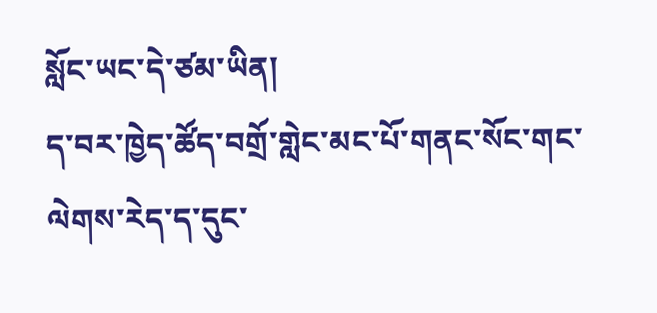སློང་ཡང་དེ་ཙམ་ཡིན།
ད་བར་ཁྱེད་ཚོད་བགྲོ་གླེང་མང་པོ་གནང་སོང་གང་ལེགས་རེད་ད་དུང་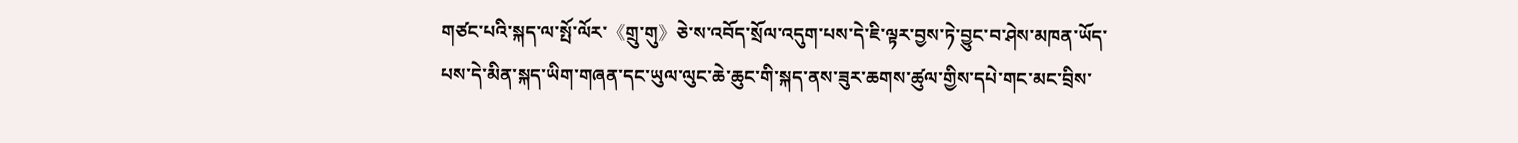གཙང་པའི་སྐད་ལ་སྤོ་ལོར་《གྲུ་གུ》ཅེ་ས་འབོད་སྲོལ་འདུག་པས་དེ་ཇི་ལྟར་བྱས་ཏེ་བྱུང་བ་ཤེས་མཁན་ཡོད་པས་དེ་མིན་སྐད་ཡིག་གཞན་དང་ཡུལ་ལུང་ཆེ་ཆུང་གི་སྐད་ནས་ཟུར་ཆགས་ཚུལ་གྱིས་དཔེ་གང་མང་བྲིས་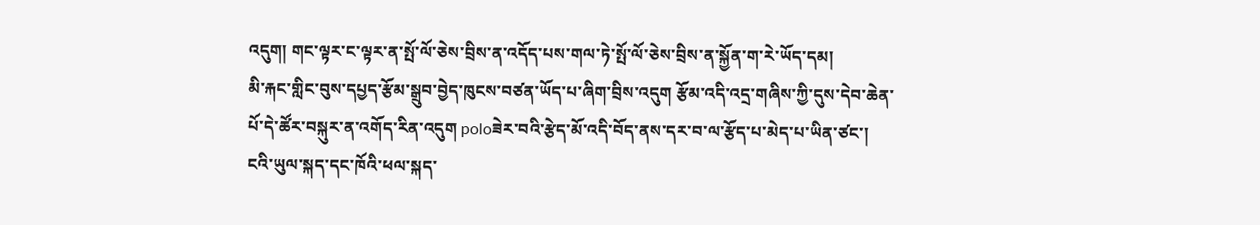འདུག། གང་ལྟར་ང་ལྟར་ན་སྤོ་ལོ་ཅེས་བྲིས་ན་འདོད་པས་གལ་ཏེ་སྤོ་ལོ་ཅེས་བྲིས་ན་སྐྱོན་ག་རེ་ཡོད་དམ།
མི་རྐང་གླིང་བུས་དཔྱད་རྩོམ་སྒྲུབ་བྱེད་ཁུངས་བཙན་ཡོད་པ་ཞིག་བྲིས་འདུག རྩོམ་འདི་འདྲ་གཞིས་ཀྱི་དུས་དེབ་ཆེན་པོ་དེ་ཚོར་བསྐུར་ན་འགོད་རིན་འདུག poloཟེར་བའི་རྩེད་མོ་འདི་བོད་ནས་དར་བ་ལ་རྩོད་པ་མེད་པ་ཡིན་ཙང་། ངའི་ཡུལ་སྐད་དང་ཁོའི་ཕལ་སྐད་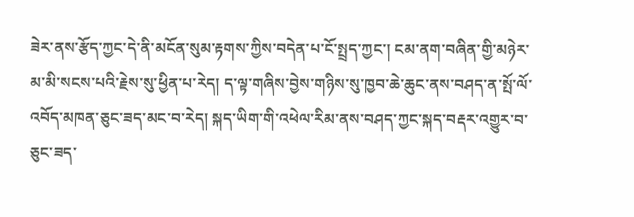ཟེར་ནས་རྩོད་ཀྱང་དེ་ནི་མངོན་སུམ་རྟགས་ཀྱིས་བདེན་པ་ངོ་སྤྲད་ཀྱང་། ངམ་ནག་བཞིན་གྱི་མཉེར་མ་མི་སངས་པའི་རྗེས་སུ་ཕྱིན་པ་རེད། ད་ལྟ་གཞིས་བྱེས་གཉིས་སུ་ཁྱབ་ཆེ་ཆུང་ནས་བཤད་ན་སྤོ་ལོ་འབོད་མཁན་ཅུང་ཟད་མང་བ་རེད། སྐད་ཡིག་གི་འཕེལ་རིམ་ནས་བཤད་ཀྱང་སྐད་བརྡར་འགྱུར་བ་ཅུང་ཟད་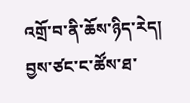འགྲོ་བ་ནི་ཆོས་ཉིད་རེད། བྱས་ཙང་ང་ཚོས་ཐ་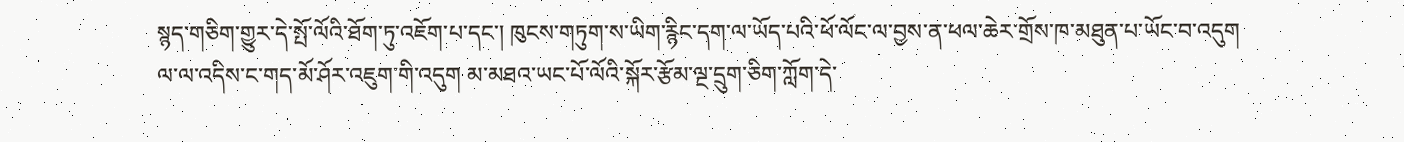སྙད་གཅིག་གྱུར་དེ་སྤོ་ལོའི་ཐོག་ཏུ་འཇོག་པ་དང་། ཁུངས་གཏུག་ས་ཡིག་རྙིང་དག་ལ་ཡོད་པའི་ཕོ་ལོང་ལ་བྱས་ན་ཕལ་ཆེར་གྲོས་ཁ་མཐུན་པ་ཡོང་བ་འདུག
ལ་ལ་འདིས་ང་གད་མོ་ཤོར་འཇུག་གི་འདུག མ་མཐའ་ཡང་པོ་ལོའི་སྐོར་རྩོམ་ལྔ་དྲུག་ཅིག་ཀློག་དེ་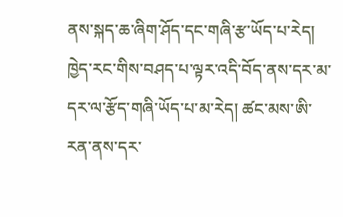ནས་སྐད་ཆ་ཞིག་ཤོད་དང་གཞི་རྩ་ཡོད་པ་རེད། ཁྱེད་རང་གིས་བཤད་པ་ལྟར་འདི་བོད་ནས་དར་མ་དར་ལ་རྩོད་གཞི་ཡོད་པ་མ་རེད། ཚང་མས་ཨི་རན་ནས་དར་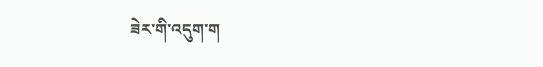ཟེར་གི་འདུག་ག